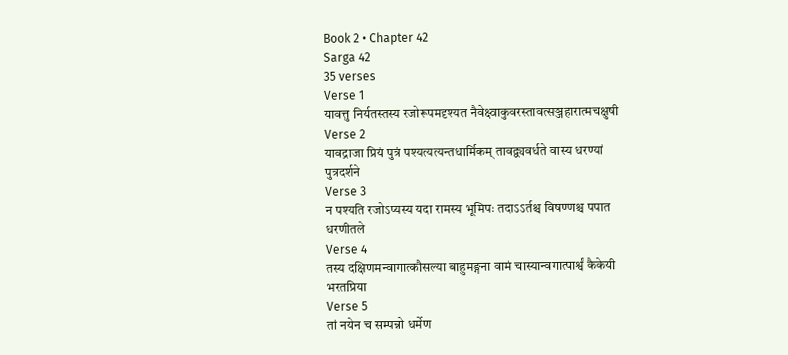Book 2 • Chapter 42
Sarga 42
35 verses
Verse 1
यावत्तु निर्यतस्तस्य रजोरूपमदृश्यत नैवेक्ष्वाकुवरस्तावत्सञ्जहारात्मचक्षुषी
Verse 2
यावद्राजा प्रियं पुत्रं पश्यत्यत्यन्तधार्मिकम् तावद्व्यवर्धते वास्य धरण्यां पुत्रदर्शने
Verse 3
न पश्यति रजोऽप्यस्य यदा रामस्य भूमिपः तदाऽऽर्तश्च विषण्णश्च पपात धरणीतले
Verse 4
तस्य दक्षिणमन्वागात्कौसल्या बाहुमङ्गना वामं चास्यान्वगात्पार्श्वं कैकेयी भरतप्रिया
Verse 5
तां नयेन च सम्पन्नो धर्मेण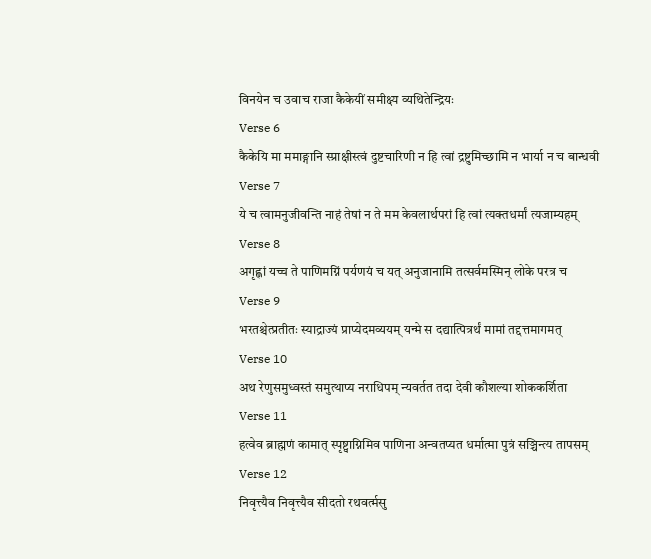विनयेन च उवाच राजा कैकेयीं समीक्ष्य व्यथितेन्द्रियः
Verse 6
कैकेयि मा ममाङ्गानि स्प्राक्षीस्त्वं दुष्टचारिणी न हि त्वां द्रष्टुमिच्छामि न भार्या न च बान्धवी
Verse 7
ये च त्वामनुजीवन्ति नाहं तेषां न ते मम केवलार्थपरां हि त्वां त्यक्तधर्मां त्यजाम्यहम्
Verse 8
अगृह्णां यच्च ते पाणिमग्निं पर्यणयं च यत् अनुजानामि तत्सर्वमस्मिन् लोके परत्र च
Verse 9
भरतश्चेत्प्रतीतः स्याद्राज्यं प्राप्येदमव्ययम् यन्मे स दद्यात्पित्रर्थं मामां तद्दत्तमागमत्
Verse 10
अथ रेणुसमुध्वस्तं समुत्थाप्य नराधिपम् न्यवर्तत तदा देवी कौशल्या शोककर्शिता
Verse 11
हत्वेव ब्राह्मणं कामात् स्पृष्ट्वाग्निमिव पाणिना अन्वतप्यत धर्मात्मा पुत्रं सञ्चिन्त्य तापसम्
Verse 12
निवृत्त्यैव निवृत्त्यैव सीदतो रथवर्त्मसु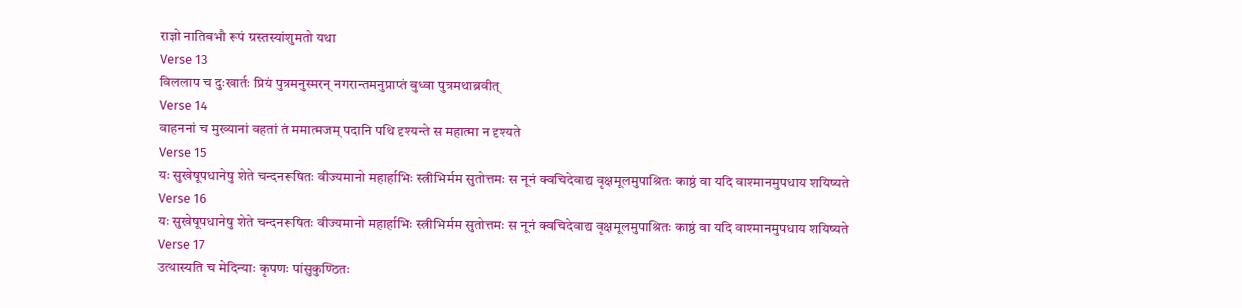राज्ञो नातिबभौ रूपं ग्रस्तस्यांशुमतो यथा
Verse 13
विललाप च दुःखार्तः प्रियं पुत्रमनुस्मरन् नगरान्तमनुप्राप्तं बुध्वा पुत्रमथाब्रवीत्
Verse 14
वाहननां च मुख्यानां वहतां तं ममात्मजम् पदानि पथि दृश्यन्ते स महात्मा न दृश्यते
Verse 15
यः सुखेषूपधानेषु शेते चन्दनरूषितः वीज्यमानो महार्हाभिः स्त्रीभिर्मम सुतोत्तमः स नूनं क्वचिदेवाद्य वृक्षमूलमुपाश्रितः काष्ठं वा यदि वाश्मानमुपधाय शयिष्यते
Verse 16
यः सुखेषूपधानेषु शेते चन्दनरूषितः वीज्यमानो महार्हाभिः स्त्रीभिर्मम सुतोत्तमः स नूनं क्वचिदेवाद्य वृक्षमूलमुपाश्रितः काष्ठं वा यदि वाश्मानमुपधाय शयिष्यते
Verse 17
उत्थास्यति च मेदिन्याः कृपणः पांसुकुण्ठितः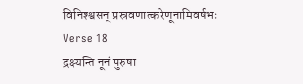विनिश्श्वसन् प्रस्रवणात्करेणूनामिवर्षभः
Verse 18
द्रक्ष्यन्ति नूनं पुरुषा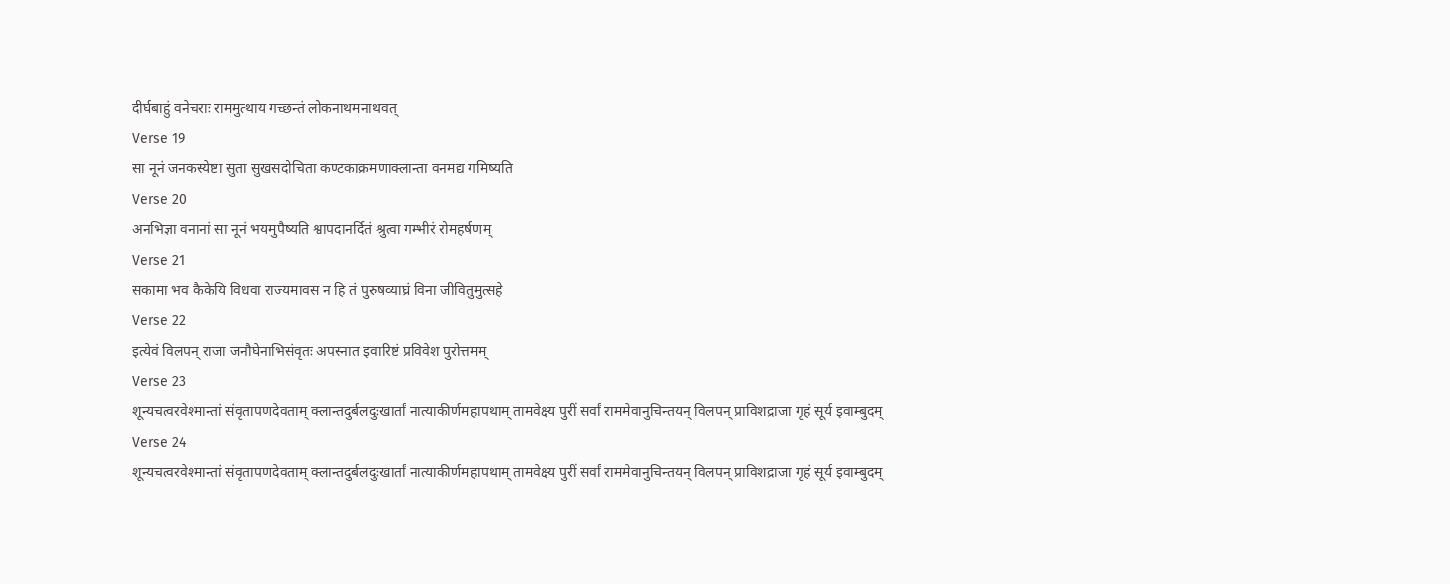दीर्घबाहुं वनेचराः राममुत्थाय गच्छन्तं लोकनाथमनाथवत्
Verse 19
सा नूनं जनकस्येष्टा सुता सुखसदोचिता कण्टकाक्रमणाक्लान्ता वनमद्य गमिष्यति
Verse 20
अनभिज्ञा वनानां सा नूनं भयमुपैष्यति श्वापदानर्दितं श्रुत्वा गम्भीरं रोमहर्षणम्
Verse 21
सकामा भव कैकेयि विधवा राज्यमावस न हि तं पुरुषव्याघ्रं विना जीवितुमुत्सहे
Verse 22
इत्येवं विलपन् राजा जनौघेनाभिसंवृतः अपस्नात इवारिष्टं प्रविवेश पुरोत्तमम्
Verse 23
शून्यचत्वरवेश्मान्तां संवृतापणदेवताम् क्लान्तदुर्बलदुःखार्तां नात्याकीर्णमहापथाम् तामवेक्ष्य पुरीं सर्वां राममेवानुचिन्तयन् विलपन् प्राविशद्राजा गृहं सूर्य इवाम्बुदम्
Verse 24
शून्यचत्वरवेश्मान्तां संवृतापणदेवताम् क्लान्तदुर्बलदुःखार्तां नात्याकीर्णमहापथाम् तामवेक्ष्य पुरीं सर्वां राममेवानुचिन्तयन् विलपन् प्राविशद्राजा गृहं सूर्य इवाम्बुदम्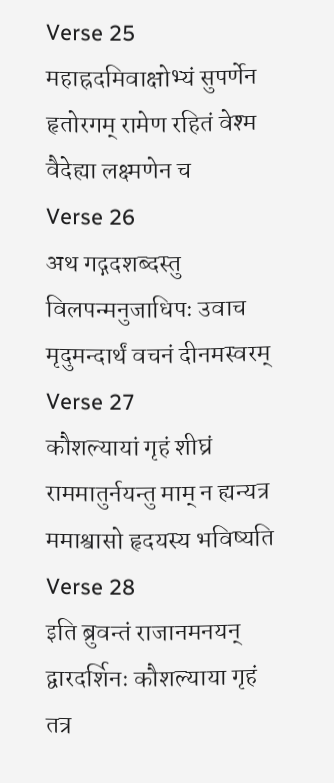Verse 25
महाह्रदमिवाक्षोभ्यं सुपर्णेन हृतोरगम् रामेण रहितं वेश्म वैदेह्या लक्ष्मणेन च
Verse 26
अथ गद्गदशब्दस्तु विलपन्मनुजाधिपः उवाच मृदुमन्दार्थं वचनं दीनमस्वरम्
Verse 27
कौशल्यायां गृहं शीघ्रं राममातुर्नयन्तु माम् न ह्यन्यत्र ममाश्वासो हृदयस्य भविष्यति
Verse 28
इति ब्रुवन्तं राजानमनयन् द्वारदर्शिनः कौशल्याया गृहं तत्र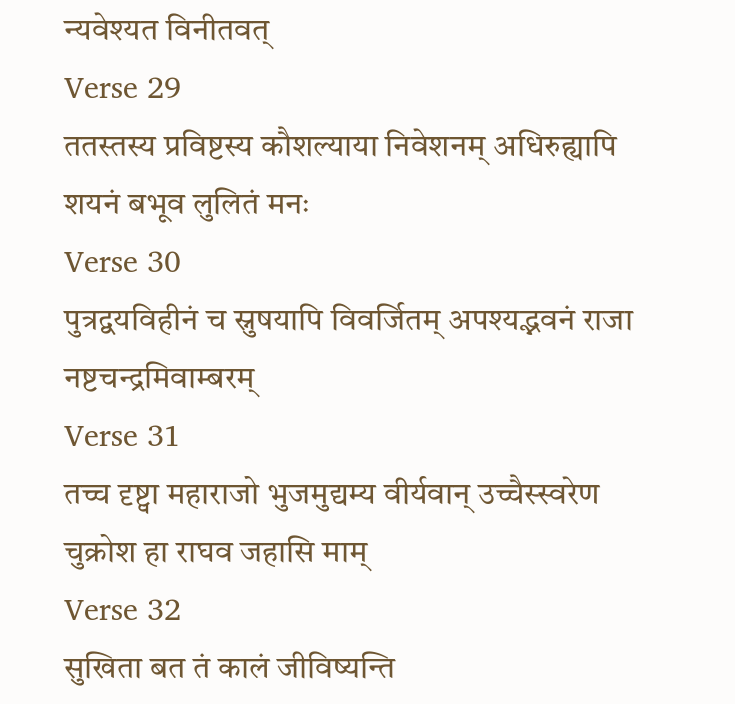न्यवेश्यत विनीतवत्
Verse 29
ततस्तस्य प्रविष्टस्य कौशल्याया निवेशनम् अधिरुह्यापि शयनं बभूव लुलितं मनः
Verse 30
पुत्रद्वयविहीनं च स्नुषयापि विवर्जितम् अपश्यद्भवनं राजा नष्टचन्द्रमिवाम्बरम्
Verse 31
तच्च दृष्ट्वा महाराजो भुजमुद्यम्य वीर्यवान् उच्चैस्स्वरेण चुक्रोश हा राघव जहासि माम्
Verse 32
सुखिता बत तं कालं जीविष्यन्ति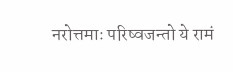नरोत्तमाः परिष्वजन्तो ये रामं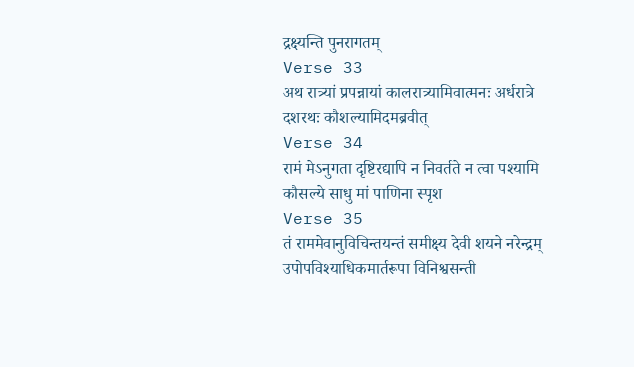द्रक्ष्यन्ति पुनरागतम्
Verse 33
अथ रात्र्यां प्रपन्नायां कालरात्र्यामिवात्मनः अर्धरात्रे दशरथः कौशल्यामिदमब्रवीत्
Verse 34
रामं मेऽनुगता दृष्टिरद्यापि न निवर्तते न त्वा पश्यामि कौसल्ये साधु मां पाणिना स्पृश
Verse 35
तं राममेवानुविचिन्तयन्तं समीक्ष्य देवी शयने नरेन्द्रम् उपोपविश्याधिकमार्तरूपा विनिश्वसन्ती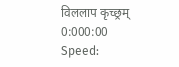विललाप कृच्छ्रम्
0:000:00
Speed: